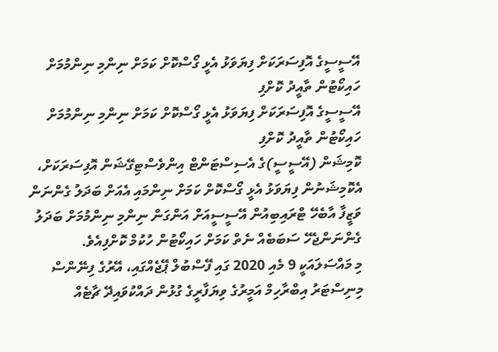އޭސީސީގެ އޮފިސަރަކަށް ފިޔަވަޅު އެޅީ ގޯސްކޮށް ކަމަށް ނިންމި ނިންމުމަށް ހައިކޯޓުން ތާއީދު ކޮށްފި
އޭސީސީގެ އޮފިސަރަކަށް ފިޔަވަޅު އެޅީ ގޯސްކޮށް ކަމަށް ނިންމި ނިންމުމަށް ހައިކޯޓުން ތާއީދު ކޮށްފި
ކޮމިޝަން (އޭސީސީ)ގެ އެސިސްޓަންޓް އިންވެސްޓިގޭޝަން އޮފިސަރަކަށް، އެކޮމިޝަނުން ފިޔަވަޅު އެޅީ ގޯސްކޮށް ކަމަށް ނިންމައި އެއަށް ބަދަލު ގެންނަން ވަޒީފާ އާބެހޭ ޓްރައިބިއުން އޭސީސީއަށް އަންގަން ނިންމި ނިންމުމަށް ބަދަލު ގެންނަންޖެހޭ ސަބަބެއް ނެތް ކަމަށް ހައިކޯޓުން ހުކުމް ކޮށްފިއެވެ.
މި މައްސަލައަކީ 9 މެއި 2020 ގައި ފޭސްބުލް ޕޭޖެއްގައި، އޭރުގެ ފިނޭންސް މިނިސްޓަރު އިބްރާހިމް އަމީރުގެ ވިޔަފާރީގެ ގުޅުން ދައްކުވައިދޭ ޗާޓެއް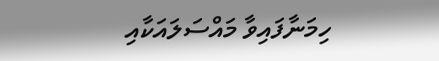ހިމަނާފައިވާ މައްސަލައަކާއި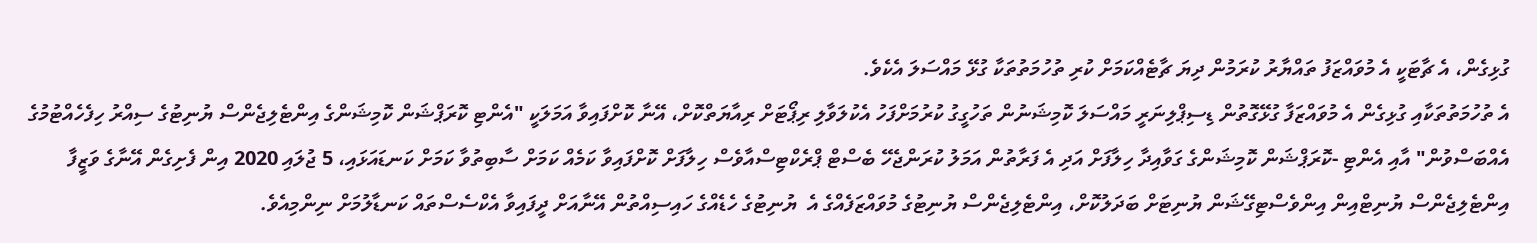ގުޅިގެން، އެ ޗާޓަކީ އެ މުވައްޒަފު ތައްޔާރު ކުރަމުން ދިޔަ ޗާޓެއްކަމަށް ކުރި ތުހުމަތުތަކާ ގުޅޭ މައްސަލަ އެކެވެ.
އެ ތުހުމަތުތަކާއި ގުޅިގެން އެ މުވައްޒަފާ ގުޅޭގޮތުން ޑިސިޕްލިނަރީ މައްސަލަ ކޮމިޝަނުން ތަހުގީގު ކުރުމަށްފަހު އެކުލަވާލި ރިޕޯޓަށް ރިއާޔަތްކޮށް، އޭނާ ކޮށްފައިވާ އަމަލަކީ "އެންޓި ކޮރަޕްޝަން ކޮމިޝަންގެ އިންޓެލިޖެންސް ޔުނިޓުގެ ސިއްރު ހިފެހެއްޓުމުގެ އެއްބަސްވުން" އާއި އެންޓި -ކޮރަޕްޝަން ކޮމިޝަންގެ ގަވާއިދާ ހިލާފަށް އަދި އެ ފަރާތުން އަމަލު ކުރަންޖެހޭ ބެސްޓް ޕްރެކްޓިސްއާވެސް ހިލާފަށް ކޮށްފައިވާ ކަމެއް ކަމަށް ސާބިތުވާ ކަމަށް ކަނޑައަޅައި، 5 ޖުލައި 2020 އިން ފެށިގެން އޭނާގެ ވަޒީފާ އިންޓެލިޖެންސް ޔުނިޓްއިން އިންވެސްޓިގޭޝަން ޔުނިޓަށް ބަދަލުކޮށް، އިންޓެލިޖެންސް ޔުނިޓުގެ މުވައްޒަފެއްގެ އެ  ޔުނިޓުގެ ހެޑެއްގެ ހައިސިއްތުން އޭނާއަށް ދީފައިވާ އެކްސެސްތައް ކަނޑާލުމަށް ނިންމިއެވެ.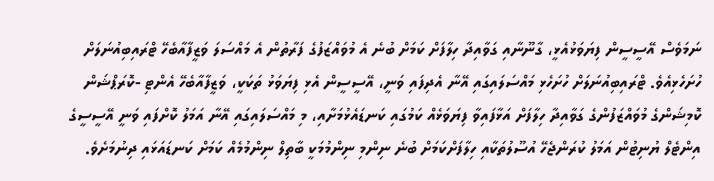ނަމަވެސް އޭސީސީން ފިޔަވަޅުއެޅީ، ގާނޫނާއި ގަވާއިދާ ހިލާފަށް ކަމަށް ބުނެ އެ މުވައްޒަފުގެ ފަރާތުން އެ މައްސަލަ ވަޒީފާއާބެހޭ ޓްރައިބިއުނަލަށް ހުށަހެޅިއެވެ. ޓްރައިބިއުނަލަށް ހުށަހެޅި މައްސަލައިގައި އޭނާ އެދިފައި ވަނީ، އޭސީސީން އެޅި ފިޔަވަޅު ތަކަކީ، ވަޒީފާއާބެހޭ އެންޓި -ކޮރަޕްޝަން ކޮމިޝަންގެ މުވައްޒަފުންގެ ގަވާއިދާ ހިލާފަށް އަޅާފައިވާ ފިޔަވަޅެއް ކަމުގައި ކަނޑައެޅުމަށާއި، މި މައްސަލައިގައި އޭނާ އަމަލު ކޮށްފައި ވަނީ އޭސީސީގެ އިންޓެލް ޔުނިޓުން އަމަލު ކުރަންޖެހޭ އުސޫލުތަކާއި ހިލާފަށްކަމަށް ބުނެ ނިންމި ނިންމުމަކީ ބާތިލް ނިންމުމެއް ކަމަށް ކަނޑައަޅައި ދިނުމަށެވެ.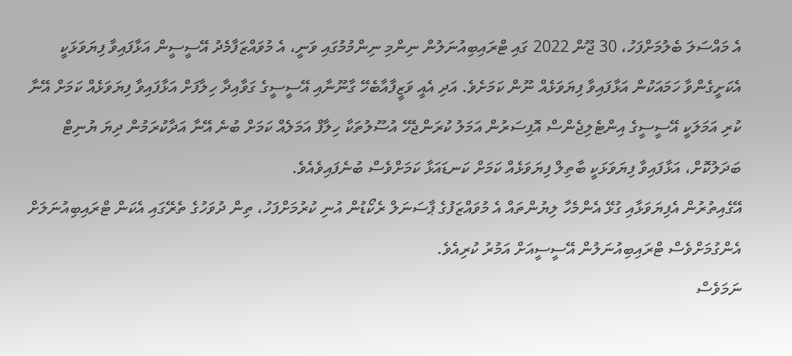އެ މައްސަލަ ބެލުމަށްފަހު، 30 ޖޫން 2022 ގައި ޓްރައިބިއުނަލުން ނިންމި ނިންމުމުގައި ވަނީ، އެ މުވައްޒަފާމެދު އޭސީސީން އަޅާފައިވާ ފިޔަވަޅަކީ އެކަށީގެންވާ ހަމައަކުން އަޅާފައިވާ ފިޔަވަޅެއް ނޫން ކަމަށެވެ. އަދި އެއީ ވަޒީފާއާބެހޭ ގާނޫނާއި އޭސީސީގެ ގަވާއިދާ ހިލާފަށް އަޅާފައިވާ ފިޔަވަޅެއް ކަމަށް އޭނާ ކުރި އަމަލަކީ އޭސީސީގެ އިންޓެލިޖެންސް އޮފިސަރުން އަމަލު ކުރަންޖެހޭ އުސޫލުތަކާ ހިލާފް އަމަލެއް ކަމަށް ބުނެ އޭނާ އަދާކުރަމުން ދިޔަ ޔުނިޓް ބަދަލުކޮށް، އަޅާފައިވާ ފިޔަވަޅަކީ ބާތިލް ފިޔަވަޅެއް ކަމަށް ކަނޑައަޅާ ކަމަށްވެސް ބުނެފައިވެއެވެ.
އޭގެއިތުރުން އެފިޔަވަޅާއި ގުޅޭ އެންމެހާ ލިޔުންތައް އެ މުވައްޒަފުގެ ޕާސަނަލް ރެކޯޑުން އުނި ކުރުމަށްފަހު، ތިން ދުވަހުގެ ތެރޭގައި އެކަން ޓްރައިބިއުނަލަށް އެންގުމަށްވެސް ޓްރައިބިއުނަލުން އޭސީސީއަށް އަމުރު ކުރިއެވެ.
ނަމަވެސް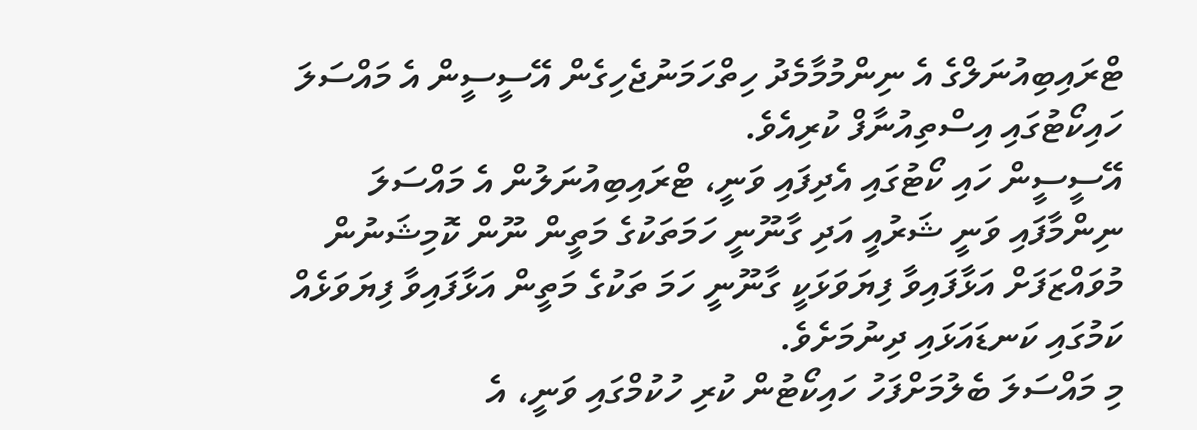ޓްރައިބިއުނަލްގެ އެ ނިންމުމާމެދު ހިތްހަމަނުޖެހިގެން އޭސީސީން އެ މައްސަލަ ހައިކޯޓުގައި އިސްތިއުނާފް ކުރިއެވެ.
އޭސީސީން ހައި ކޯޓުގައި އެދިފައި ވަނީ، ޓްރައިބިއުނަލުން އެ މައްސަލަ ނިންމާފައި ވަނީ ޝަރުއީ އަދި ގާނޫނީ ހަމަތަކުގެ މަތީން ނޫން ކޮމިޝަނުން މުވައްޒަފަށް އަޅާފައިވާ ފިޔަވަޅަކީ ގާނޫނީ ހަމަ ތަކުގެ މަތީން އަޅާފައިވާ ފިޔަވަޅެއް ކަމުގައި ކަނޑައަޅައި ދިނުމަށެވެ.
މި މައްސަލަ ބެލުމަށްފަހު ހައިކޯޓުން ކުރި ހުކުމްގައި ވަނީ، އެ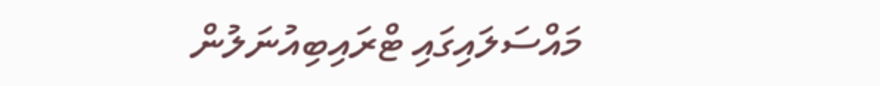މައްސަލައިގައި ޓްރައިބިއުނަލުން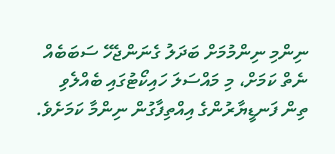ނިންމި ނިންމުމަށް ބަދަލު ގެނަންޖެހޭ ސަބަބެއް ނެތް ކަމަށް، މި މައްސަލަ ހައިކޯޓުގައި ބެއްލެވި ތިން ފަނޑީޔާރުންގެ އިއްތިފާގުން ނިންމާ ކަމަށެވެ.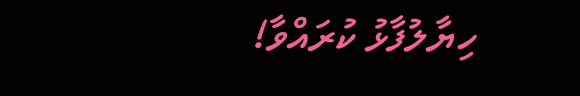ހިޔާލުފާޅު ކުރައްވާ!